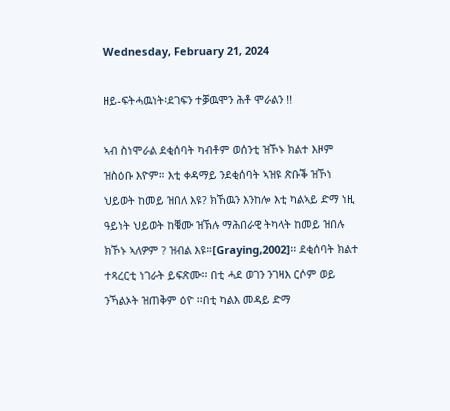Wednesday, February 21, 2024

ዘይ-ፍትሓዉነት፡ደገፍን ተቓዉሞን ሕቶ ሞራልን !!

ኣብ ስነሞራል ደቂሰባት ካብቶም ወሰንቲ ዝኾኑ ክልተ እዞም ዝስዕቡ እዮም። እቲ ቀዳማይ ንደቂሰባት ኣዝዩ ጽቡቕ ዝኾነ ህይወት ከመይ ዝበለ እዩ? ክኸዉን እንከሎ እቲ ካልኣይ ድማ ነዚ ዓይነት ህይወት ከቑሙ ዝኽሉ ማሕበራዊ ትካላት ከመይ ዝበሉ ክኾኑ ኣለዎም ? ዝብል እዩ።[Graying,2002]፡፡ ደቂሰባት ክልተ ተጻረርቲ ነገራት ይፍጽሙ፡፡ በቲ ሓደ ወገን ንገዛእ ርሶም ወይ ንኻልኦት ዝጠቅም ዕዮ ፡፡በቲ ካልእ መዳይ ድማ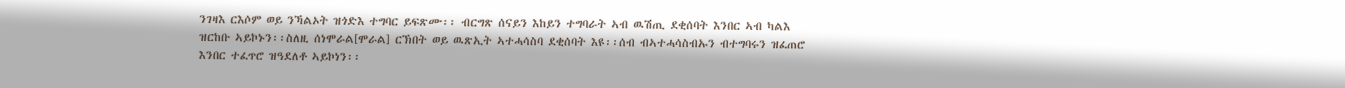ንገዛእ ርእሶም ወይ ንኻልኦት ዝጎድእ ተግባር ይፍጽሙ፡፡ ብርግጽ ሰናይን እከይን ተግባራት ኣብ ዉሽጢ ደቂሰባት እንበር ኣብ ካልእ ዝርከቡ ኣይኮኑን፡፡ስለዚ ሰነሞራል[ሞራል] ርኽበት ወይ ዉጽኢት ኣተሓሳስባ ደቂሰባት እዩ፡፡ሰብ ብኣተሓሳስብኡን ብተግባሩን ዝፈጠሮ እንበር ተፈጥሮ ዝዓደለቶ ኣይኮነን፡፡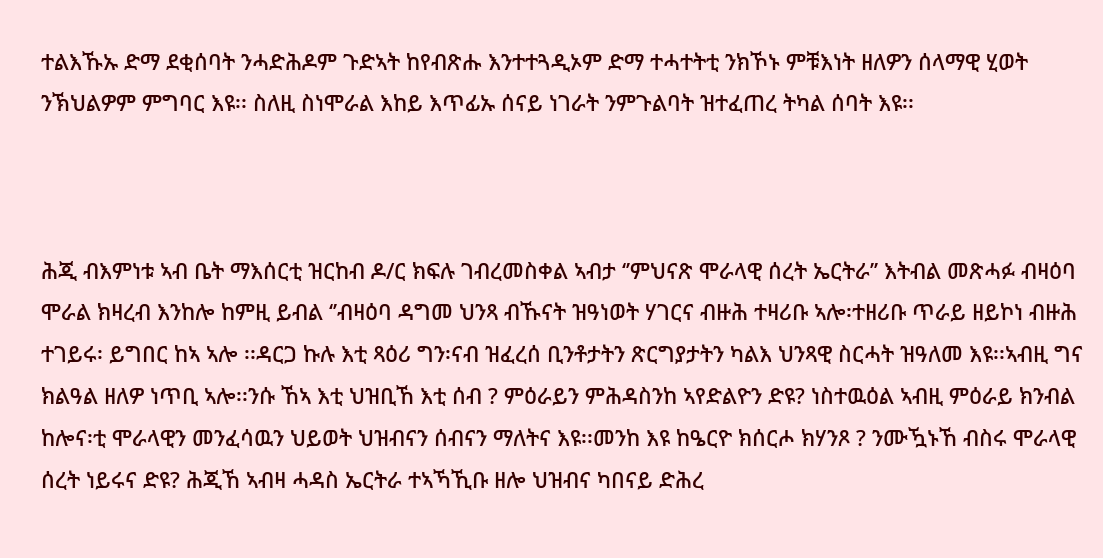ተልእኹኡ ድማ ደቂሰባት ንሓድሕዶም ጉድኣት ከየብጽሑ እንተተጓዲኦም ድማ ተሓተትቲ ንክኾኑ ምቹእነት ዘለዎን ሰላማዊ ሂወት ንኽህልዎም ምግባር እዩ፡፡ ስለዚ ስነሞራል እከይ እጥፊኡ ሰናይ ነገራት ንምጉልባት ዝተፈጠረ ትካል ሰባት እዩ፡፡



ሕጂ ብእምነቱ ኣብ ቤት ማእሰርቲ ዝርከብ ዶ/ር ክፍሉ ገብረመስቀል ኣብታ ‘’ምህናጽ ሞራላዊ ሰረት ኤርትራ’’ እትብል መጽሓፉ ብዛዕባ ሞራል ክዛረብ እንከሎ ከምዚ ይብል ‘’ብዛዕባ ዳግመ ህንጻ ብኹናት ዝዓነወት ሃገርና ብዙሕ ተዛሪቡ ኣሎ፡ተዘሪቡ ጥራይ ዘይኮነ ብዙሕ ተገይሩ፡ ይግበር ከኣ ኣሎ ፡፡ዳርጋ ኩሉ እቲ ጻዕሪ ግን፡ናብ ዝፈረሰ ቢንቶታትን ጽርግያታትን ካልእ ህንጻዊ ስርሓት ዝዓለመ እዩ፡፡ኣብዚ ግና ክልዓል ዘለዎ ነጥቢ ኣሎ፡፡ንሱ ኸኣ እቲ ህዝቢኸ እቲ ሰብ ? ምዕራይን ምሕዳስንከ ኣየድልዮን ድዩ? ነስተዉዕል ኣብዚ ምዕራይ ክንብል ከሎና፡ቲ ሞራላዊን መንፈሳዉን ህይወት ህዝብናን ሰብናን ማለትና እዩ፡፡መንከ እዩ ከዔርዮ ክሰርሖ ክሃንጾ ? ንሙዃኑኸ ብስሩ ሞራላዊ ሰረት ነይሩና ድዩ? ሕጂኸ ኣብዛ ሓዳስ ኤርትራ ተኣኻኺቡ ዘሎ ህዝብና ካበናይ ድሕረ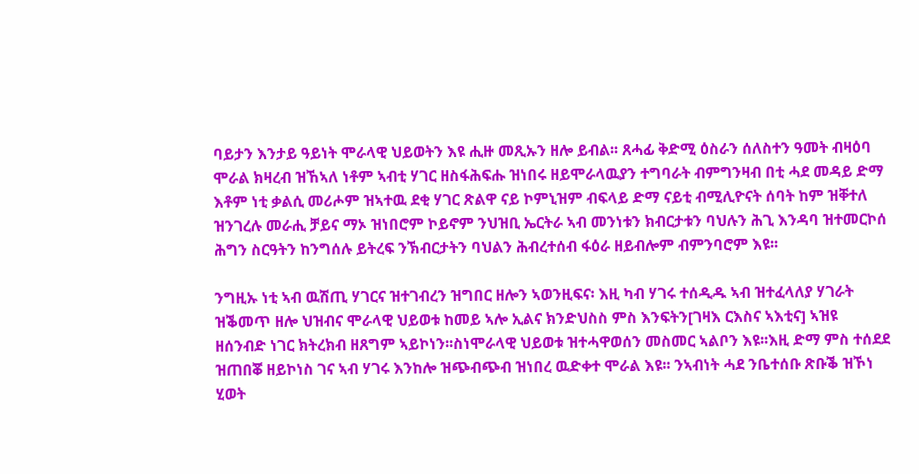ባይታን እንታይ ዓይነት ሞራላዊ ህይወትን እዩ ሒዙ መጺኡን ዘሎ ይብል፡፡ ጸሓፊ ቅድሚ ዕስራን ሰለስተን ዓመት ብዛዕባ ሞራል ክዛረብ ዝኸኣለ ነቶም ኣብቲ ሃገር ዘስፋሕፍሑ ዝነበሩ ዘይሞራላዉያን ተግባራት ብምግንዛብ በቲ ሓደ መዳይ ድማ እቶም ነቲ ቃልሲ መሪሖም ዝኣተዉ ደቂ ሃገር ጽልዋ ናይ ኮምኒዝም ብፍላይ ድማ ናይቲ ብሚሊዮናት ሰባት ከም ዝቐተለ ዝንገረሉ መራሒ ቻይና ማኦ ዝነበሮም ኮይኖም ንህዝቢ ኤርትራ ኣብ መንነቱን ክብርታቱን ባህሉን ሕጊ እንዳባ ዝተመርኮሰ ሕግን ስርዓትን ከንግሰሉ ይትረፍ ንኽብርታትን ባህልን ሕብረተሰብ ፋዕራ ዘይብሎም ብምንባሮም እዩ፡፡

ንግዚኡ ነቲ ኣብ ዉሽጢ ሃገርና ዝተገብረን ዝግበር ዘሎን ኣወንዚፍና፡ እዚ ካብ ሃገሩ ተሰዲዱ ኣብ ዝተፈላለያ ሃገራት ዝቕመጥ ዘሎ ህዝብና ሞራላዊ ህይወቱ ከመይ ኣሎ ኢልና ክንድህስስ ምስ እንፍትን[ገዛእ ርእስና ኣእቲና] ኣዝዩ ዘሰንብድ ነገር ክትረክብ ዘጸግም ኣይኮነን፡፡ስነሞራላዊ ህይወቱ ዝተሓዋወሰን መስመር ኣልቦን እዩ፡፡እዚ ድማ ምስ ተሰደደ ዝጠበቖ ዘይኮነስ ገና ኣብ ሃገሩ እንከሎ ዝጭብጭብ ዝነበረ ዉድቀተ ሞራል እዩ፡፡ ንኣብነት ሓደ ንቤተሰቡ ጽቡቕ ዝኾነ ሂወት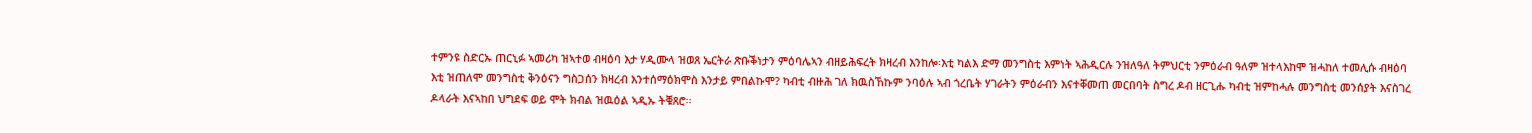ተምንዩ ስድርኡ ጠርኒፉ ኣመሪካ ዝኣተወ ብዛዕባ እታ ሃዲሙላ ዝወጸ ኤርትራ ጽቡቕነታን ምዕባሌኣን ብዘይሕፍረት ክዛረብ እንከሎ፡እቲ ካልእ ድማ መንግስቲ እምነት ኣሕዲርሉ ንዝለዓለ ትምህርቲ ንምዕራብ ዓለም ዝተላእከሞ ዝሓከለ ተመሊሱ ብዛዕባ እቲ ዝጠለሞ መንግስቲ ቅንዕናን ግስጋሰን ክዛረብ እንተሰማዕክሞስ እንታይ ምበልኩሞ? ካብቲ ብዙሕ ገለ ክዉስኸኩም ንባዕሉ ኣብ ጎረቤት ሃገራትን ምዕራብን እናተቐመጠ መርበባት ስግረ ዶብ ዘርጊሑ ካብቲ ዝምከሓሉ መንግስቲ መንሰያት እናስገረ ዶላራት እናኣከበ ህግደፍ ወይ ሞት ክብል ዝዉዕል ኣዲኡ ትቑጸሮ፡፡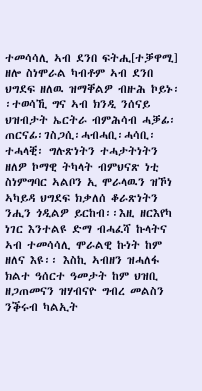ተመሳሳሊ ኣብ ደንበ ፍትሒ[ተቓዋሚ] ዘሎ ስነሞራል ካብቶም ኣብ ደንበ ህግደፍ ዘለዉ ዝማቐልዎ ብዙሕ ኮይኑ፡፡ተወሳኺ ግና ኣብ ክንዲ ንሰናይ ህዝብታት ኤርትራ ብምሕሳብ ሓቓፊ፡ጠርናፊ፡ገስጋሲ፡ሓብሓቢ፡ሓሳቢ፡ተሓላቒ፡ ግሉጽነትን ተሓታትነትን ዘለዎ ኮማዊ ትካላት ብምህናጽ ነቲ ስነምግባር ኣልቦን ኢ ሞራላዉን ዝኾነ ኣካይዳ ህግደፍ ክቃለሰ ቆራጽነትን ንሒን ጎዲልዎ ይርከብ፡፡እዚ ዘርእየካ ነገር እንተልዩ ድማ ብሓፈሻ ኩላትና ኣብ ተመሳሳሊ ሞራልዊ ኩነት ከም ዘለና እዩ፡፡ እስኪ ኣብዘን ዝሓለፋ ክልተ ዓሰርተ ዓመታት ከም ህዝቢ ዘጋጠመናን ዝሃብናዮ ግብረ መልስን ንቕሩብ ካልኢት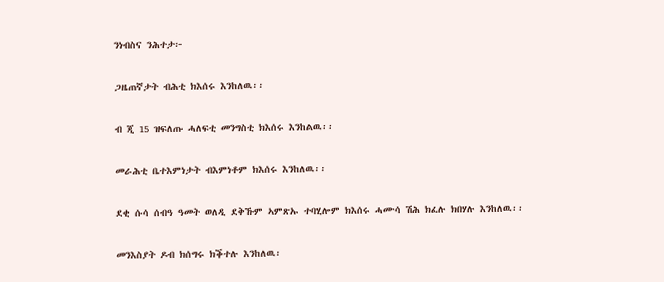ንነብስና ንሕተታ፦

ጋዜጠኛታት ብሕቲ ክእሰሩ እንከለዉ፡፡

ብ ጂ 15 ዝፍለጡ ሓለፍቲ መንግስቲ ክእሰሩ እንከልዉ፡፡

መራሕቲ ቤተእምነታት ብእምነቶም ክእሰሩ እንከለዉ፡፡

ደቂ ሱሳ ሰብዓ ዓመት ወለዲ ደቅኹም ኣምጽኡ ተባሂሎም ክእሰሩ ሓሙሳ ሽሕ ክፈሉ ክበሃሉ እንከለዉ፡፡

መንእስያት ዶብ ክሰግሩ ክቕተሉ እንከለዉ፡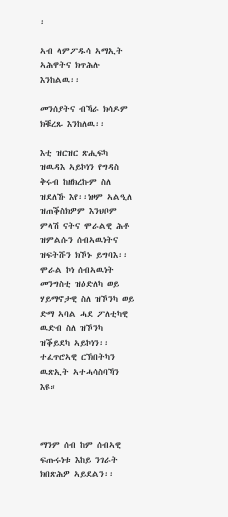፡

ኣብ ላምፖዱሳ ኣማኢት ኣሕዋትና ክጥሕሉ እንከልዉ፡፡

መንሰያትና ብኻራ ክሳዶም ክቑረጹ እንከለዉ፡፡

እቲ ዝርዝር ጽሒፍካ ዝዉዳእ ኣይኮነን የግዳስ ቅሩብ ከዘክረኩም ስለ ዝደለኹ እየ፡፡ነዞም ኣልዒለ ዝጠቕስክዎም እንህቦም ምላሽ ናትና ሞራልዊ ሕቶ ዝምልሱን ሰብኣዉነትና ዝፍትሹን ክኾኑ ይግባእ፡፡ሞራል ኮነ ሰብኣዉነት መንግስቲ ዝዕድለካ ወይ ሃይማኖታዊ ስለ ዝኾንካ ወይ ድማ ኣባል ሓደ ፖለቲካዊ ዉድብ ስለ ዝኾንካ ዝቕይደካ ኣይኮነን፡፡ተፈጥሮኣዊ ርኽበትካን ዉጽኢት ኣተሓሳስባኻን እዩ።



ማንም ሰብ ከም ሰብኣዊ ፍጡሩነቱ እከይ ንገራት ክበጽሕዎ ኣይደልን፡፡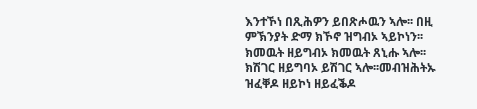እንተኾነ በጺሕዎን ይበጽሖዉን ኣሎ፡፡ በዚ ምኽንያት ድማ ክኾኖ ዝግብኦ ኣይኮነን፡፡ክመዉት ዘይግብኦ ክመዉት ጸኒሑ ኣሎ፡፡ክሽገር ዘይግባኦ ይሽገር ኣሎ፡፡መብዝሕትኡ ዝፈቐዶ ዘይኮነ ዘይፈቕዶ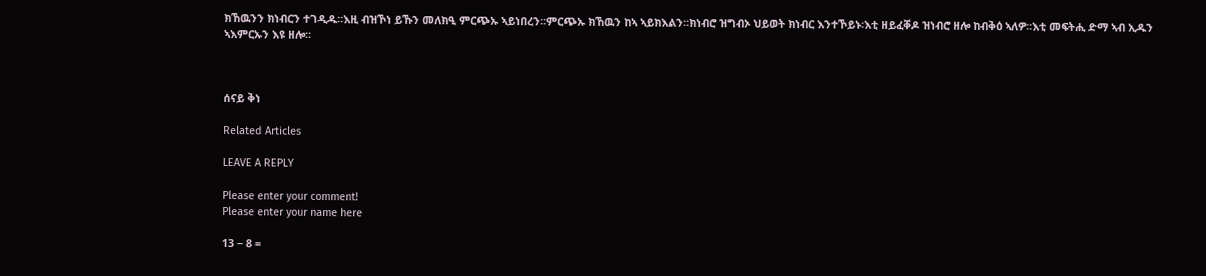ክኸዉንን ክነብርን ተገዲዱ፡፡እዚ ብዝኾነ ይኹን መለክዒ ምርጭኡ ኣይነበረን፡፡ምርጭኡ ክኸዉን ከኣ ኣይክእልን፡፡ክነብሮ ዝግብኦ ህይወት ክነብር እንተኾይኑ፡እቲ ዘይፈቐዶ ዝነብሮ ዘሎ ከብቅዕ ኣለዎ፡፡እቲ መፍትሒ ድማ ኣብ ኢዱን ኣእምርኡን እዩ ዘሎ፡፡



ሰናይ ቅነ

Related Articles

LEAVE A REPLY

Please enter your comment!
Please enter your name here

13 − 8 =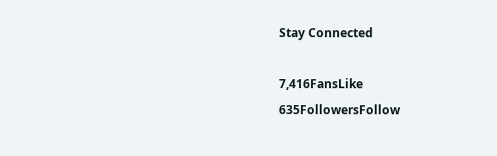Stay Connected

7,416FansLike
635FollowersFollow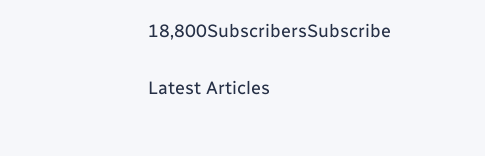18,800SubscribersSubscribe

Latest Articles